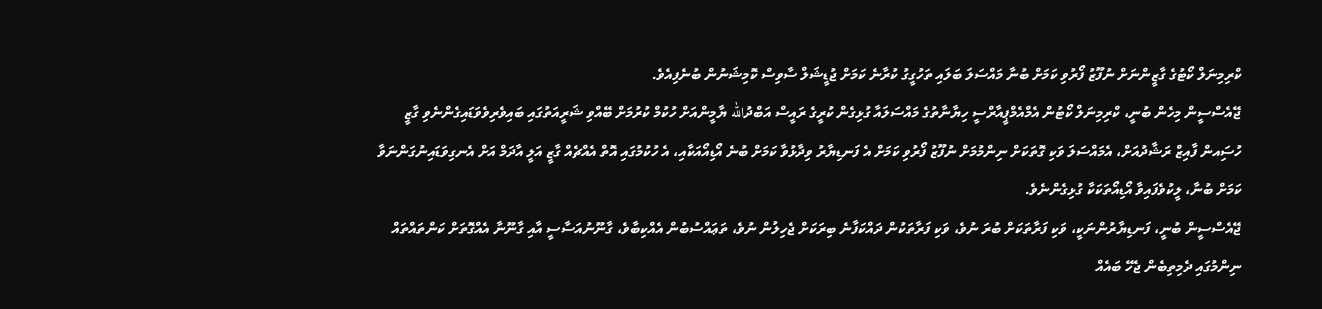ކްރިމިނަލް ކޯޓުގެ ގާޒީންނަށް ނުފޫޒު ފޯރުވި ކަމަށް ބުނާ މައްސަލަ ބަލައި ތަހުގީގު ކުރާނެ ކަމަށް ޖުޑީޝަލް ސާވިސް ކޮމިޝަނުން ބުނެފިއެވެ.
ޖޭއެސްސީން މިހެން ބުނީ، ކްރިމިނަލް ކޯޓުން އެމްއެމްޕީއާރްސީ ހިޔާނާތުގެ މައްސަލައާ ގުޅިގެން ކުރީގެ ރައީސް އަބްދުالله ޔާމީންއަށް ހުކުމް ކުރުމަށް ބޭއްވި ޝަރީއަތުގައި ބައިވެރިވެވަޑައިގެންނެވި ގާޒީ ހުސަިއން ފާއިޒް ރަޝާދުއަށް، އެމައްސަލަ ވަކި ގޮތަކަށް ނިންމުމަށް ނުފޫޒު ފޯރުވި ކަމަށް އެ ފަނޑިޔާރު ވިދާޅުވާ ކަމަށް ބުނެ އޯޑިއޯއަކާއި، އެ ހުކުމުގައި އޮތް އެއްޗެއް ގާޒީ އަލީ އާދަމް އަށް އެނގިވަޑައިނުގަންނަވާ ކަމަށް ބުނާ، ލީކުވެފައިވާ އޯޑިއޯތަކަކާ ގުޅިގެންނެވެ.
ޖޭއެސްސީން ބުނީ، ފަނޑިޔާރުންނަކީ، ވަކި ފަރާތަކަށް ބުރަ ނުވެ، ވަކި ފަރާތަކުން ދައްކަފާނެ ބިރަކަށް ޖެހިލުން ނުވެ، ތަޢައްސުބުން އެއްކިބާވެ، ގާނޫނުއަސާސީ އާއި ގާނޫނާ އެއްގޮތަށް ކަންތައްތައް ނިންމުގައި ދެމިތިބެން ޖެހޭ ބައެއް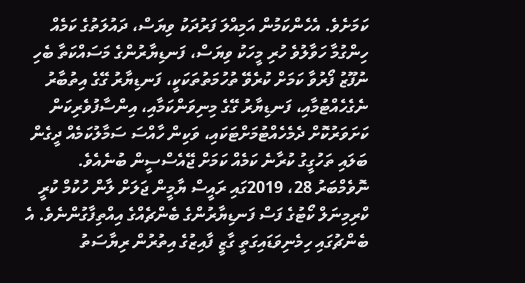ކަމަށެވެ. އެހެންކަމުން އަމިއްލަ ފަރުދަކު ވިޔަސް، ދައުލަތުގެ ކަމެއް ހިންގުމާ ހަވާލުވެ ހުރި މީހަކު ވިޔަސް، ފަނޑިޔާރުންގެ މަސައްކަތާ ބެހި ނުފޫޒު ފޯރުވާ ކަމަށް ކުރެވޭ ތުހުމަތުތަކަކީ، ފަނޑިޔާރު ގޭގެ އިތުބާރު ނެގެހެއްޓުމާއި، ފަނޑިޔާރު ގޭގެ މިނިވަންކަމާއި، އިންސާފުވެރިކަން ކަށަވަރުކޮށް ދެމެހެއްޓުމަށްޓަކައި، ވަކިން ހާއްސަ ސަމާލުކަމެއް ދީގެން ބަލައި ތަހުގީގު ކުރާނެ ކަމެއް ކަމަށް ޖޭއެސްސީން ބުނެއެވެ.
ނޮވެމްބަރު 28، 2019ގައި ރައީސް ޔާމީން ޖަލަށް ލާން ހުކުމް ކުރީ ކްރިމިނަލް ކޯޓުގެ ފަސް ފަނޑިޔާރުންގެ ބެންޗެއްގެ އިއްތިފާގުންނެވެ. އެ ބެންޗުގައި ހިމެނިވަޑައިގަތީ ގާޒީ ފާއިޒުގެ އިތުރުން ރިޔާސަތު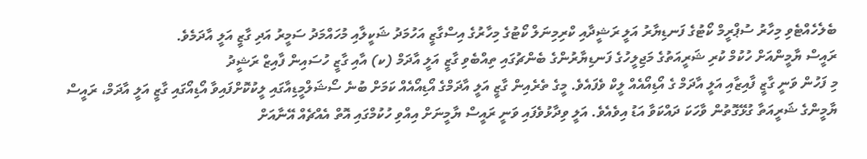ބެލެހެއްޓެވި މިހާރު ސުޕްރީމް ކޯޓުގެ ފަނޑިޔާރު އަލީ ރަޝީދާއި ކްރިމިނަލް ކޯޓުގެ މިހާރުގެ އިސްގާޒީ އަހުމަދު ޝަކީލާއި މުހައްމަދު ސަމީރު އަދި ގާޒީ އަލީ އާދަމެވެ.
ރައީސް ޔާމީންއަށް ހުކުމް ކުރި ޝަރީއަތުގެ މަޖިލީހުގެ ފަނޑިޔާރުންގެ ބެންޗުގައި ތިއްބެވި ގާޒީ އަލީ އާދަމް (ކ) އާއި ގާޒީ ހުސައިން ފާއިޒް ރަޝީދު
މި ފަހުން ވަނީ ގާޒީ ފާއިޒާއި އަލީ އާދަމް ގެ އޯޑިއޯއެއް ލީކް ވެފައެވެ. މީގެ ތެރެއިން ގާޒީ އަލީ އާދަމްގެ އޯޑިއޯއެއް ކަމަށް ބުނެ ސޯޝަލްމީޑިއާގައި ލީކުކޮށްފައިވާ އޯޑިއޯގައި ގާޒީ އަލީ އާދަމް، ރައީސް ޔާމީންގެ ޝަރީއަތާ ގުޅޭގޮތުން ވާހަކަ ދައްކަވާ އަޑު އިވެއެވެ. އަލީ ވިދާޅުވެފައި ވަނީ ރައީސް ޔާމީނަށް އިއްވި ހުކުމްގައި އޮތް އެއްޗެއް އޭނާއަށް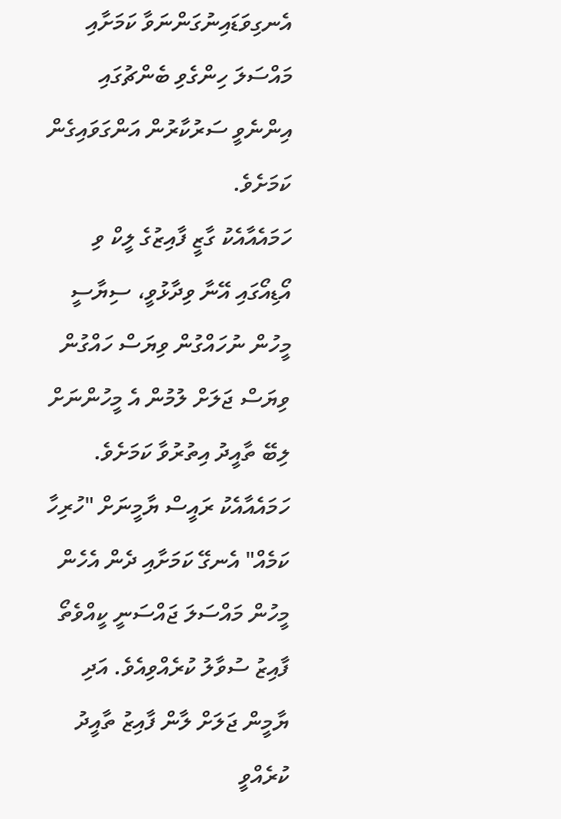އެނގިވަޑައިނުގަންނަވާ ކަމަށާއި މައްސަލަ ހިންގެވި ބެންޗުގައި އިންނެވީ ސަރުކާރުން އަންގަވައިގެން ކަމަށެވެ.
ހަމައެއާއެކު ގާޒީ ފާއިޒުގެ ލީކް ވި އޯޑިއޯގައި އޭނާ ވިދާޅުވީ، ސިޔާސީ މީހުން ނުހައްގުން ވިޔަސް ހައްގުން ވިޔަސް ޖަލަށް ލުމުން އެ މީހުންނަށް ލިބޭ ތާއީދު އިތުރުވާ ކަމަށެވެ. ހަމައެއާއެކު ރައީސް ޔާމީނަށް "ހުރިހާ ކަމެއް" އެނގޭ ކަމަށާއި ދެން އެހެން މީހުން މައްސަލަ ޖައްސަނީ ކީއްވެތޯ ފާއިޒު ސުވާލު ކުރެއްވިއެވެ. އަދި ޔާމީން ޖަލަށް ލާން ފާއިޒު ތާއީދު ކުރެއްވީ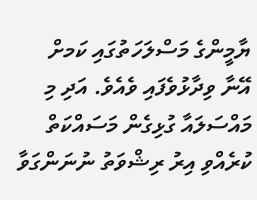ޔާމީންގެ މަސްލަހަތުގައި ކަމށް އޭނާ ވިދާޅުވެފައި ވެއެވެ. އަދި މި މައްސަލައާ ގުޅިގެން މަސައްކަތް ކުރެއްވި އިރު ރިޝްވަތު ނުނަންގަވާ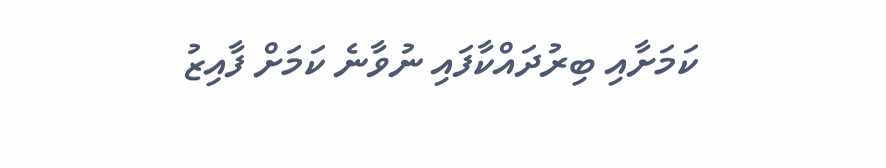ކަމަށާއި ބިރުދައްކާފައި ނުވާނެ ކަމަށް ފާއިޒު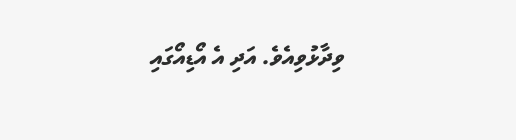ވިދާޅުވިއެވެ. އަދި އެ އޯޑިއޯގައި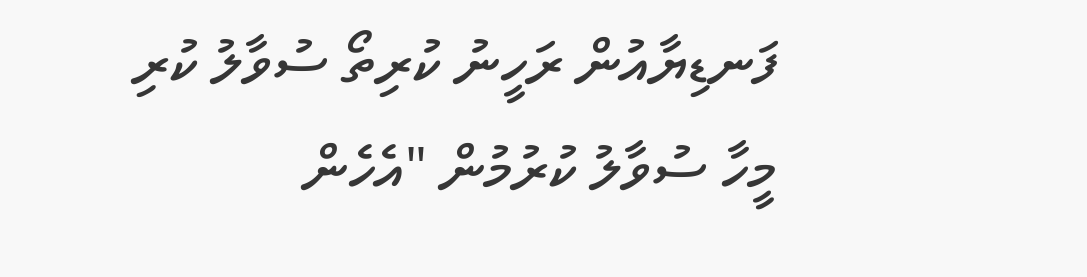ފަނޑިޔާއުން ރަހީނު ކުރިތޯ ސުވާލު ކުރި މީހާ ސުވާލު ކުރުމުން "އެހެން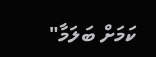ކަމަށް ބަލަމާ"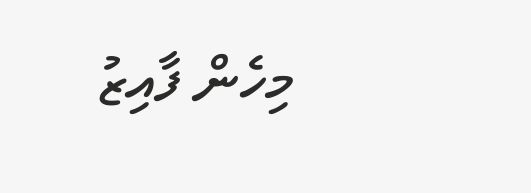މިހެން ފާއިޒު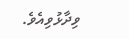ވިދާޅުވިއެވެ.